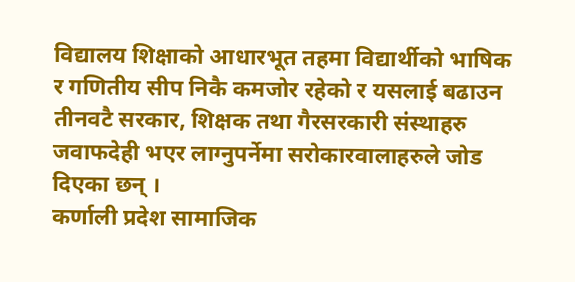विद्यालय शिक्षाको आधारभूत तहमा विद्यार्थीको भाषिक र गणितीय सीप निकै कमजोर रहेको र यसलाई बढाउन तीनवटै सरकार, शिक्षक तथा गैरसरकारी संस्थाहरु जवाफदेही भएर लाग्नुपर्नेमा सरोकारवालाहरुले जोड दिएका छन् ।
कर्णाली प्रदेश सामाजिक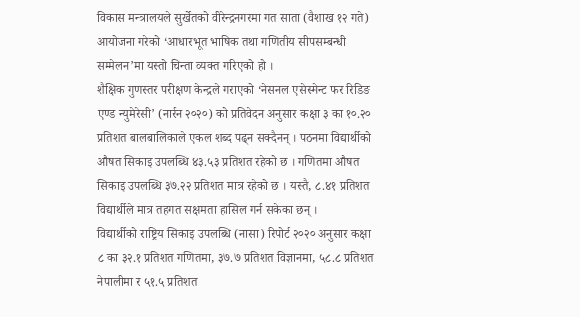विकास मन्त्रालयले सुर्खेतको वीरेन्द्रनगरमा गत साता (वैशाख १२ गते) आयोजना गरेको ‘आधारभूत भाषिक तथा गणितीय सीपसम्बन्धी सम्मेलन’मा यस्तो चिन्ता व्यक्त गरिएको हो ।
शैक्षिक गुणस्तर परीक्षण केन्द्रले गराएको ‘नेसनल एसेस्मेन्ट फर रिडिङ एण्ड न्युमेरेसी’ (नार्रन २०२०) को प्रतिवेदन अनुसार कक्षा ३ का १०.२० प्रतिशत बालबालिकाले एकल शब्द पढ्न सक्दैनन् । पठनमा विद्यार्थीको औषत सिकाइ उपलब्धि ४३.५३ प्रतिशत रहेको छ । गणितमा औषत सिकाइ उपलब्धि ३७.२२ प्रतिशत मात्र रहेको छ । यस्तै, ८.४१ प्रतिशत विद्यार्थीले मात्र तहगत सक्षमता हासिल गर्न सकेका छन् ।
विद्यार्थीको राष्ट्रिय सिकाइ उपलब्धि (नासा) रिपोर्ट २०२० अनुसार कक्षा ८ का ३२.१ प्रतिशत गणितमा, ३७.७ प्रतिशत विज्ञानमा, ५८.८ प्रतिशत नेपालीमा र ५१.५ प्रतिशत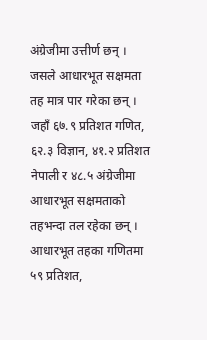अंग्रेजीमा उत्तीर्ण छन् । जसले आधारभूत सक्षमता तह मात्र पार गरेका छन् । जहाँ ६७.९ प्रतिशत गणित, ६२.३ विज्ञान, ४१.२ प्रतिशत नेपाली र ४८.५ अंग्रेजीमा आधारभूत सक्षमताको तहभन्दा तल रहेका छन् ।
आधारभूत तहका गणितमा ५९ प्रतिशत,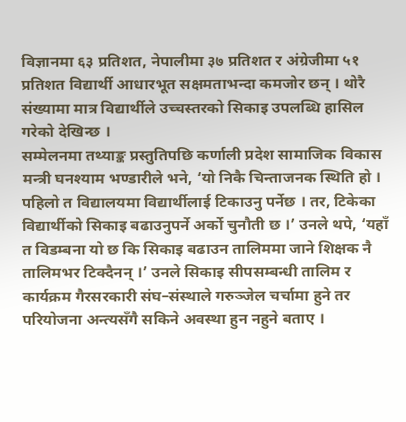विज्ञानमा ६३ प्रतिशत, नेपालीमा ३७ प्रतिशत र अंग्रेजीमा ५१ प्रतिशत विद्यार्थी आधारभूत सक्षमताभन्दा कमजोर छन् । थोरै संख्यामा मात्र विद्यार्थीले उच्चस्तरको सिकाइ उपलब्धि हासिल गरेको देखिन्छ ।
सम्मेलनमा तथ्याङ्क प्रस्तुतिपछि कर्णाली प्रदेश सामाजिक विकास मन्त्री घनश्याम भण्डारीले भने, ‘यो निकै चिन्ताजनक स्थिति हो । पहिलो त विद्यालयमा विद्यार्थीलाई टिकाउनु पर्नेछ । तर, टिकेका विद्यार्थीको सिकाइ बढाउनुपर्ने अर्को चुनौती छ ।’ उनले थपे, ‘यहाँ त विडम्बना यो छ कि सिकाइ बढाउन तालिममा जाने शिक्षक नै तालिमभर टिक्दैनन् ।’ उनले सिकाइ सीपसम्बन्धी तालिम र कार्यक्रम गैरसरकारी संघ–संस्थाले गरुञ्जेल चर्चामा हुने तर परियोजना अन्त्यसँगै सकिने अवस्था हुन नहुने बताए ।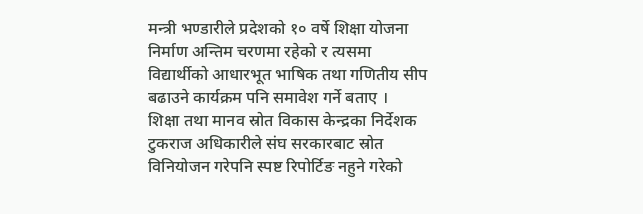मन्त्री भण्डारीले प्रदेशको १० वर्षे शिक्षा योजना निर्माण अन्तिम चरणमा रहेको र त्यसमा विद्यार्थीको आधारभूत भाषिक तथा गणितीय सीप बढाउने कार्यक्रम पनि समावेश गर्ने बताए ।
शिक्षा तथा मानव स्रोत विकास केन्द्रका निर्देशक टुकराज अधिकारीले संघ सरकारबाट स्रोत विनियोजन गरेपनि स्पष्ट रिपोर्टिङ नहुने गरेको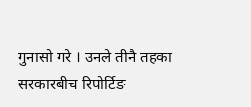गुनासो गरे । उनले तीनै तहका सरकारबीच रिपोर्टिङ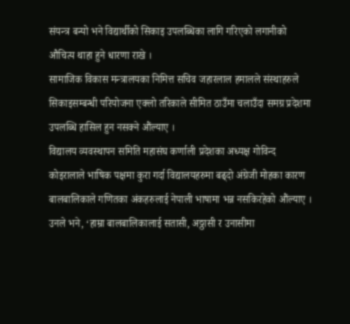संयन्त्र बन्यो भने विद्यार्थीको सिकाइ उपलब्धिका लागि गरिएको लगानीको औचित्य थाहा हुने धारणा राखे ।
सामाजिक विकास मन्त्रालयका निमित्त सचिव जहारलाल हमालले संस्थाहरुले सिकाइसम्बन्धी परियोजना एक्लो तरिकाले सीमित ठाउँमा चलाउँदा समग्र प्रदेशमा उपलब्धि हासिल हुन नसक्ने औंल्याए ।
विद्यालय व्यवस्थापन समिति महासंघ कर्णाली प्रदेशका अध्यक्ष गोविन्द कोइरालाले भाषिक पक्षमा कुरा गर्दा विद्यालयहरुमा बढ्दो अंग्रेजी मोहका कारण बालबालिकाले गणितका अंकहरुलाई नेपाली भाषामा भन्न नसकिरहेको औंल्याए । उनले भने, ‘हाम्रा बालबालिकालाई सतासी, अठ्ठासी र उनासीमा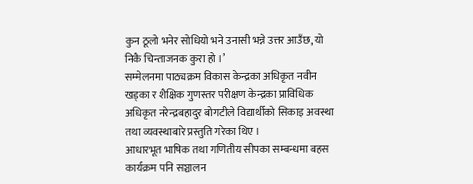कुन ठूलो भनेर सोधियो भने उनासी भन्ने उत्तर आउँछ, यो निकै चिन्ताजनक कुरा हो ।’
सम्मेलनमा पाठ्यक्रम विकास केन्द्रका अधिकृत नवीन खड्का र शैक्षिक गुणस्तर परीक्षण केन्द्रका प्राविधिक अधिकृत नरेन्द्रबहादुर बोगटीले विद्यार्थीको सिकाइ अवस्था तथा व्यवस्थाबारे प्रस्तुति गरेका थिए ।
आधारभूत भाषिक तथा गणितीय सीपका सम्बन्धमा बहस कार्यक्रम पनि सञ्चालन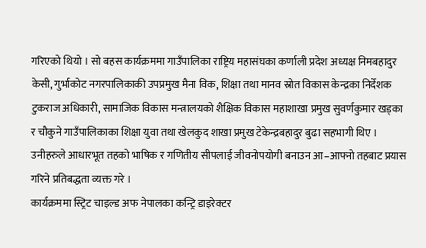गरिएको थियो । सो बहस कार्यक्रममा गाउँपालिका राष्ट्रिय महासंघका कर्णाली प्रदेश अध्यक्ष निमबहादुर केसी, गुर्भाकोट नगरपालिकाकी उपप्रमुख मैना विक, शिक्षा तथा मानव स्रोत विकास केन्द्रका निर्देशक टुकराज अधिकारी, सामाजिक विकास मन्त्रालयको शैक्षिक विकास महाशाखा प्रमुख सुवर्णकुमार खड्का र चौकुने गाउँपालिकाका शिक्षा युवा तथा खेलकुद शाखा प्रमुख टेकेन्द्रबहादुर बुढा सहभागी थिए । उनीहरुले आधारभूत तहको भाषिक र गणितीय सीपलाई जीवनोपयोगी बनाउन आ–आफ्नो तहबाट प्रयास गरिने प्रतिबद्धता व्यक्त गरे ।
कार्यक्रममा स्ट्रिट चाइल्ड अफ नेपालका कन्ट्रि डाइरेक्टर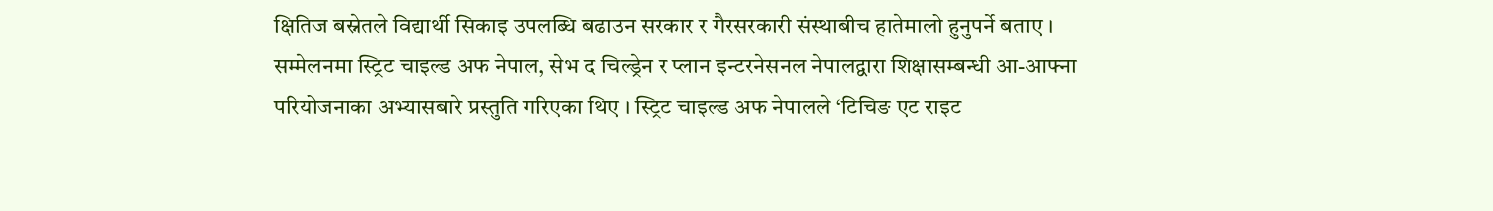क्षितिज बस्नेतले विद्यार्थी सिकाइ उपलब्धि बढाउन सरकार र गैरसरकारी संस्थाबीच हातेमालो हुनुपर्ने बताए ।
सम्मेलनमा स्ट्रिट चाइल्ड अफ नेपाल, सेभ द चिल्ड्रेन र प्लान इन्टरनेसनल नेपालद्वारा शिक्षासम्बन्धी आ-आफ्ना परियोजनाका अभ्यासबारे प्रस्तुति गरिएका थिए । स्ट्रिट चाइल्ड अफ नेपालले ‘टिचिङ एट राइट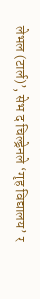लेभल (टार्ल)’, सेभ द चिल्ड्रेनले ‘गृह विद्यालय’ र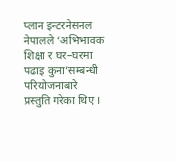प्लान इन्टरनेसनल नेपालले ‘अभिभावक शिक्षा र घर–घरमा पढाइ कुना’सम्बन्धी परियोजनाबारे प्रस्तुति गरेका थिए ।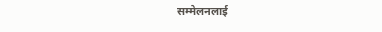सम्मेलनलाई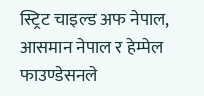स्ट्रिट चाइल्ड अफ नेपाल, आसमान नेपाल र हेम्पेल फाउण्डेसनले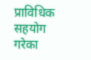प्राविधिक सहयोग गरेका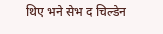थिए भने सेभ द चिल्डेन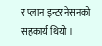र प्लान इन्टरनेसनको सहकार्य थियो ।